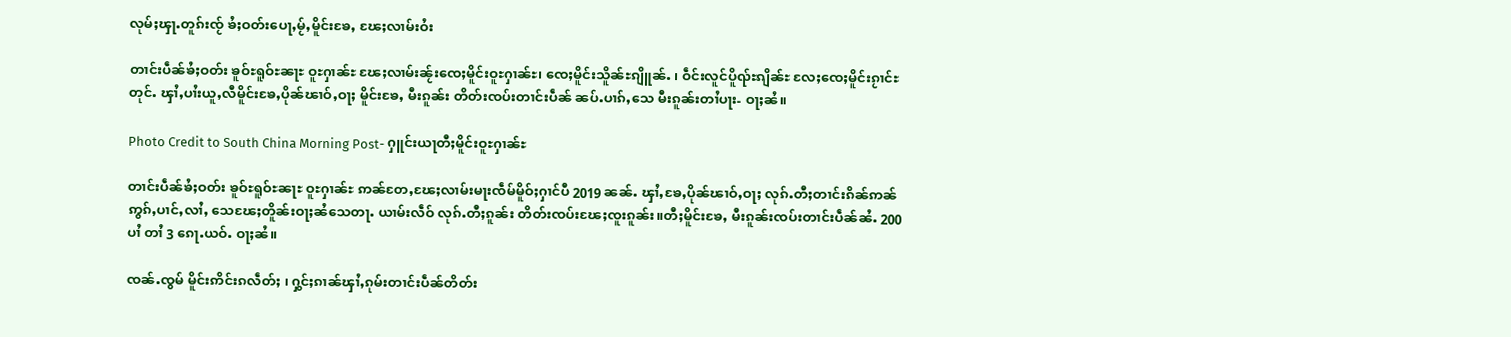လုမ်ႈၾႃႉတူၵ်းၸႂ် ၶႆႈဝတ်းပေႃႇမႂ်ႇမိူင်းၶႄႇ ၽႄႈလၢမ်းဝႆး

တၢင်းပဵၼ်ၶႆႈဝတ်း ၶူဝ်ႊရူဝ်ႊၼႃႊ ဝူႊႁၢၼ်ႊ ၽႄႈလၢမ်းၼႂ်းၸေႈမိူင်းဝူႊႁၢၼ်ႊ၊ ၸေႈမိူင်းသိူၼ်ႊၵျိူၼ်ႉ ၊ ဝဵင်းလူင်ပိူၺ်ႊၵျိၼ်ႊ လႄႈၸေႈမိူင်းၵႂၢင်ႊတုင်ႉ ၾၢႆႇပၢႆးယူႇလီမိူင်းၶႄႇပိုၼ်ၽၢဝ်ႇဝႃႈ မိူင်းၶႄႇ မီးၵူၼ်း တိတ်းၸပ်းတၢင်းပဵၼ် ၼပ်ႉပၢၵ်ႇသေ မီးၵူၼ်းတၢႆပႃး- ဝႃႈၼႆ။

Photo Credit to South China Morning Post- ႁူင်းယႃတီႈမိူင်းဝူႊႁၢၼ်ႊ

တၢင်းပဵၼ်ၶႆႈဝတ်း ၶူဝ်ႊရူဝ်ႊၼႃႊ ဝူႊႁၢၼ်ႊ ဢၼ်တႄႇၽႄႈလၢမ်းမႃးၸဵမ်မိူဝ်ႈႁၢင်ပီ 2019 ၼၼ်ႉ ၾၢႆႇၶႄႇပိုၼ်ၽၢဝ်ႇဝႃႈ လုၵ်ႉတီႈတၢင်းၵိၼ်ဢၼ်ဢွၵ်ႇပၢင်ႇလၢႆႇ သေၽႄႈတိူၼ်းဝႃႈၼႆသေတႃႉ ယၢမ်းလဵဝ် လုၵ်ႉတီႈၵူၼ်း တိတ်းၸပ်းၽႄႈၸူးၵူၼ်း။တီႈမိူင်းၶႄႇ မီးၵူၼ်းၸပ်းတၢင်းပဵၼ်ၼႆႉ 200 ပၢႆ တၢႆ 3 ၵေႃႉယဝ်ႉ ဝႃႈၼႆ။

ၸၼ်ႉၸွမ် မိူင်းဢိင်းၵလဵတ်ႈ ၊ ႁွင်ႈၵၢၼ်ၾၢႆႇၵုမ်းတၢင်းပဵၼ်တိတ်း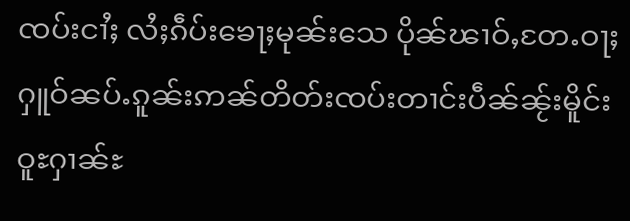ၸပ်းငၢႆႈ လႆႈၵဵပ်းၶေႃႈမုၼ်းသေ ပိုၼ်ၽၢဝ်ႇတႄႉဝႃႈ  ႁူဝ်ၼပ်ႉၵူၼ်းဢၼ်တိတ်းၸပ်းတၢင်းပဵၼ်ၼႂ်းမိူင်းဝူႊႁၢၼ်ႊ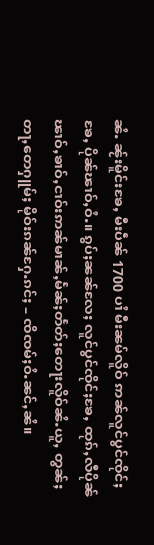ၼႆႉ ၼႂ်းမိူင်းၶႄႇ မီးပဵၼ် 1700 ပၢႆ မီးၼမ်လိူဝ် ဢၼ်လူင်ပွင်ၸိုင်ႈၶႄႇ ပိုၼ်ၽၢဝ်ႇဝႆႉ။ ၵွပ်ႈၼၼ်လႄႈ လူင်ပွင်ၸိုင်ႈၶႄႇ ထုၵ်ႇလီပိုၼ်ၽၢဝ်ႇၶၢဝ်ႇငၢဝ်းဢၼ်မၢၼ်ႇမႅၼ်ႈတႅတ်ႈတေႃးလိူဝ်ၼႆႉယူႇ တွၼ်ႈတႃႇတေႁူမ်ႈ မိုဝ်းၵၼ်ႁႄႉၵင်ႈ – ၸိၸမ်ႈဝႆႉၼင်ႇၼႆ။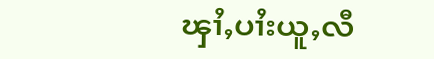ၾၢႆႇပၢႆးယူႇလီ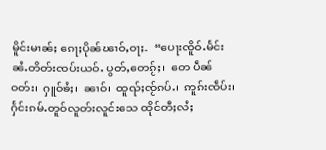မိူင်းမၢၼ်ႈ ၵေႃႈပိုၼ်ၽၢဝ်ႇဝႃႈ-  “ပေႃးၸိူဝ်ႉမႅင်းၼႆႉတိတ်းၸပ်းယဝ်ႉ ပွတ်ႇတေၵႂ်ႈ၊  တေ ပဵၼ်ဝတ်း၊  ႁူဝ်ၶႆႈ၊  ၼၢဝ်၊  ထူၺ်ႈၸႂ်ၵပ်ႉ၊  ဢူၵ်းၸဵပ်း၊ ႁႅင်းၵမ်ႉတူဝ်လူတ်းလူင်းသေ ထိုင်တီႈလႆႈ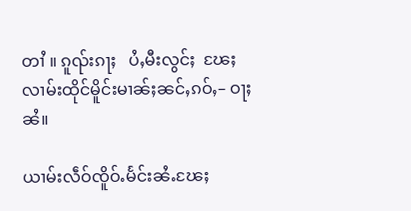တၢႆ ။ ၵူၺ်းၵႃႈ   ပႆႇမီးလွင်ႈ  ၽႄႈလၢမ်းထိုင်မိူင်းမၢၼ်ႈၼင်ႇၵဝ်ႇ– ဝႃႈၼႆ။

ယၢမ်းလဵဝ်ၸိူဝ်ႉမႅင်းၼႆႉၽႄႈ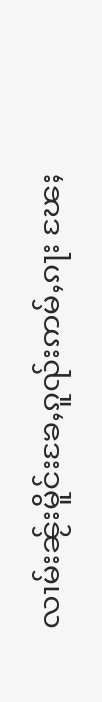လၢမ်းၼႂ်းမိူင်းၶႄႇၵူၺ်းဢမ်ႇၵႃး ၽႄႈ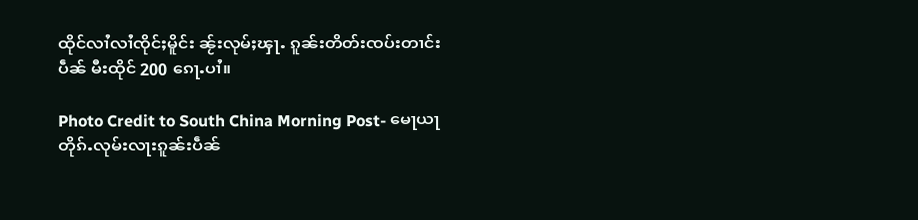ထိုင်လၢႆလၢႆၸိုင်ႈမိူင်း ၼႂ်းလုမ်ႈၾႃႉ ၵူၼ်းတိတ်းၸပ်းတၢင်းပဵၼ် မီးထိုင် 200 ၵေႃႉပၢႆ။

Photo Credit to South China Morning Post- မေႃယႃတိုၵ်ႉလုမ်းလႃးၵူၼ်းပဵၼ်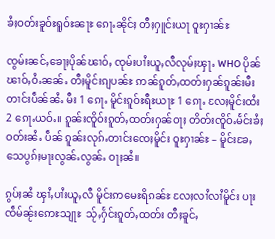ၶႆႈဝတ်းၶူဝ်ႊရူဝ်ႊၼႃႊ ၵေႃႉၼိုင်ႈ တီႈႁူင်းယႃ ဝူႊႁၢၼ်ႊ

ၸွမ်းၼင်ႇၶေႃႈပိုၼ်ၽၢဝ်ႇ ၸုမ်းပၢႆးယူႇလီလုမ်ႈၾႃႉ WHO ပိုၼ်ၽၢဝ်ႇဝႆႉၼၼ်ႉ တီႈမိူင်းၵျပၼ်ႊ ဢၼ်ၵူတ်ႇထတ်းႁၼ်ၵူၼ်းမီးတၢင်းပဵၼ်ၼႆႉ မီး 1 ၵေႃႉ မိူင်းၵူဝ်ႊရီႊယႃႊ 1 ၵေႃႉ လႄႈမိူင်းထႆး  2 ၵေႃႉယဝ်ႉ။ ၵူၼ်းၸိူဝ်းၵူတ်ႇထတ်းႁၼ်ဝႃႈ တိတ်းၸိူဝ်ႉမႅင်းၶႆႈဝတ်းၼႆႉ ပဵၼ် ၵူၼ်းလုၵ်ႉတၢင်းၸေႈမိူင်း ဝူႊႁၢၼ်ႊ – မိူင်းၶႄႇသေပွၵ်ႈမႃးလွၼ်ႉလွၼ်ႉ ဝႃႈၼႆ။

ၵွပ်ႈၼႆ ၾၢႆႇပၢႆးယူႇလီ မိူင်းဢမေႊရိၵၼ်ႊ လႄႈလၢႆလၢႆမိူင်း ပႃးၸဵမ်ၼႂ်းဢေႊသျႃႊ  သႂ်ႇႁႅင်းၵူတ်ႇထတ်း တီႈၶူင်ႇ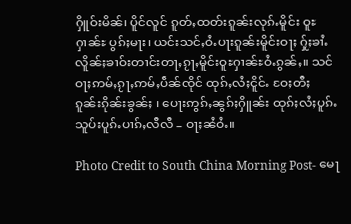ႁိူဝ်းမိၼ်၊ ပိူင်လူင် ၵူတ်ႇထတ်းၵူၼ်းလုၵ်ႉမိူင်း ဝူႊႁၢၼ်ႊ ပွၵ်ႈမႃး၊ ယင်းသင်ႇဝႆႉပႃးၵူၼ်းမိူင်းဝႃႈ ႁႂ်ႈၶၢႆႉလိူၼ်ႈၶၢဝ်းတၢင်းတႃႇၵႂႃႇမိူင်းဝူႊႁၢၼ်ႊဝႆႉၵွၼ်ႇ။ သင်ဝႃႈဢမ်ႇၵႂႃႇဢမ်ႇပဵၼ်ၸိုင် ထုၵ်ႇလႆႈငိူင်ႉ ဝႄႈတီႈ  ၵူၼ်းၵိုၼ်းၶွၼ်ႈ ၊ ပေႃးဢွၵ်ႇၼွၵ်ႈႁိူၼ်း ထုၵ်ႈလႆႈပူၵ်ႉသူပ်းပူၵ်ႉပၢၵ်ႇလီလီ – ဝႃႈၼႆဝႆႉ။

Photo Credit to South China Morning Post- မေႃ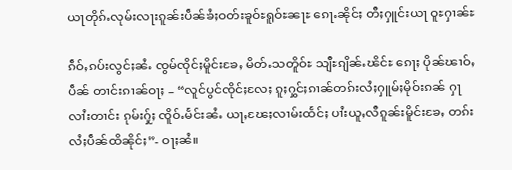ယႃတိုၵ်ႉလုမ်းလႃးၵူၼ်းပဵၼ်ၶႆႈဝတ်းၶူဝ်ႊရူဝ်ႊၼႃႊ ၵေႃႉၼိုင်ႈ တီႈႁူင်းယႃ ဝူႊႁၢၼ်ႊ

ၵဵဝ်ႇၵပ်းလွင်ႈၼႆႉ ၸွမ်ၸိုင်ႈမိူင်းၶႄႇ မိတ်ႉသတိူဝ်ႊ သျီႊၵျိၼ်ႉၽိင်ႊ ၵေႃႈ ပိုၼ်ၽၢဝ်ႇပဵၼ် တၢင်းၵၢၼ်ဝႃႈ – “လူင်ပွင်ၸိုင်ႈလႄႈ ၵူႈႁွင်ႈၵၢၼ်တၵ်းလႆႈႁူမ်ႈမိုဝ်းၵၼ် ႁႃလၢႆးတၢင်း ၵုမ်းႁႂ်ႈ ၸိူဝ်ႉမႅင်းၼႆႉ ယႃႇၽႄႈလၢမ်းထႅင်ႈ ပၢႆးယူႇလီၵူၼ်းမိူင်းၶႄႇ တၵ်းလႆႈပဵၼ်ထိၼိုင်ႈ”- ဝႃႈၼႆ။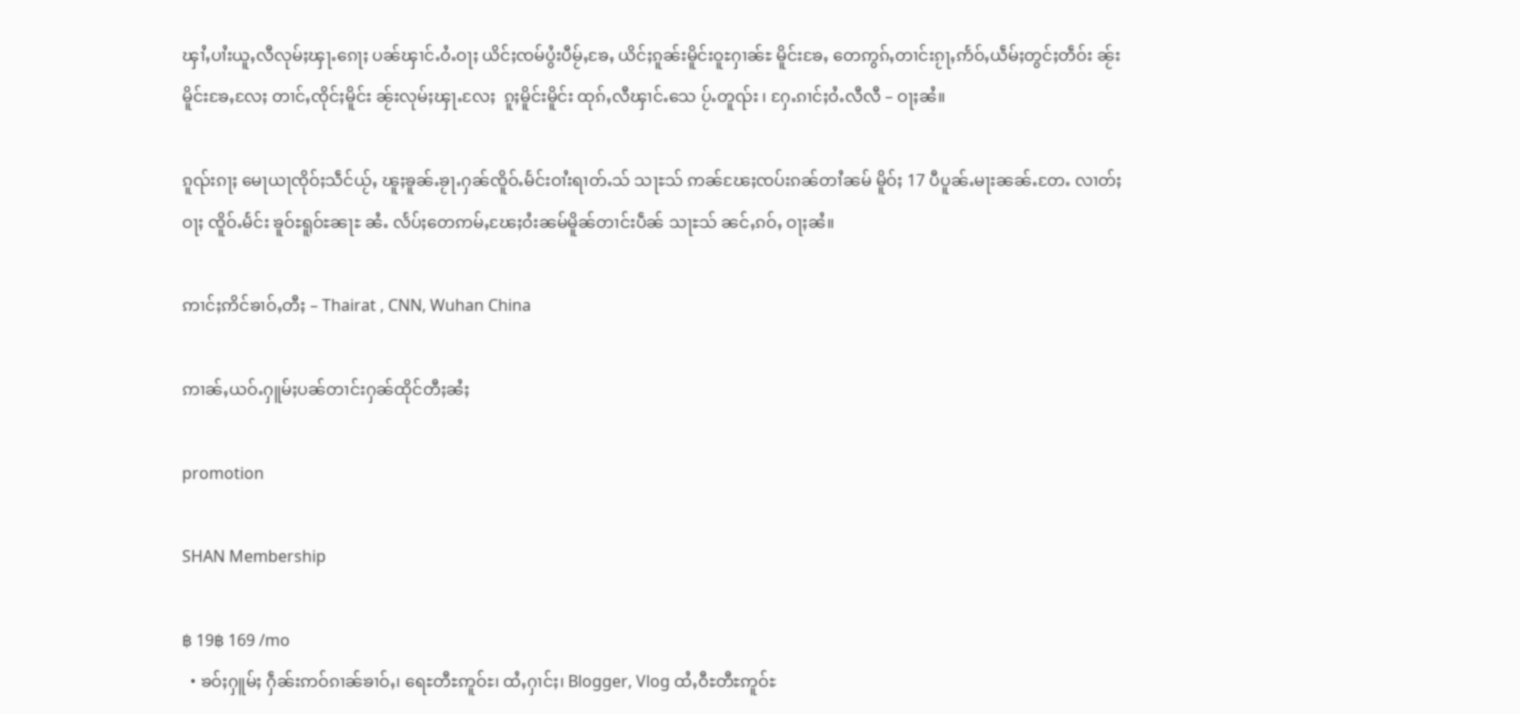ၾၢႆႇပၢႆးယူႇလီလုမ်ႈၾႃႉၵေႃႈ ပၼ်ၾၢင်ႉဝႆႉဝႃႈ ယိင်ႈၸမ်ပွႆးပီမႂ်ႇၶႄႇ ယိင်ႈၵူၼ်းမိူင်းဝူႊႁၢၼ်ႊ မိူင်းၶႄႇ တေဢွၵ်ႇတၢင်းၵႂႃႇဢႅဝ်ႇယဵမ်ႈတွင်ႈတဵဝ်း ၼႂ်းမိူင်းၶႄႇလႄႈ တၢင်ႇၸိုင်ႈမိူင်း ၼႂ်းလုမ်ႈၾႃႉလႄႈ  ၵူႈမိူင်းမိူင်း ထုၵ်ႇလီၾၢင်ႉသေ ပႂ်ႉတူၺ်း ၊ ႁႄႉၵၢင်ႈဝႆႉလီလီ – ဝႃႈၼႆ။

ၵူၺ်းၵႃႈ မေႃယႃၸိုဝ်ႈသဵင်ယႂ်ႇ ၽူႈၶူၼ်ႉၶႂႃႉႁၼ်ၸိူဝ်ႉမႅင်းဝၢႆးရၢတ်ႉသ် သႃႊသ် ဢၼ်ၽႄႈၸပ်းၵၼ်တၢႆၼမ် မိူဝ်ႈ 17 ပီပူၼ်ႉမႃးၼၼ်ႉတႄႉ လၢတ်ႈဝႃႈ ၸိူဝ်ႉမႅင်း ၶူဝ်ႊရူဝ်ႊၼႃႊ ၼႆႉ လႅပ်ႈတေဢမ်ႇၽႄႈဝႆးၼမ်မိူၼ်တၢင်းပဵၼ် သႃႊသ် ၼင်ႇၵဝ်ႇ ဝႃႈၼႆ။

ဢၢင်ႈဢိင်ၶၢဝ်ႇတီႈ – Thairat , CNN, Wuhan China

ဢၢၼ်ႇယဝ်ႉႁူမ်ႈပၼ်တၢင်းႁၼ်ထိုင်တီႈၼႆႈ

promotion

SHAN Membership

฿ 19฿ 169 /mo
  • ၶဝ်ႈႁူမ်ႈ ႁဵၼ်းဢဝ်ၵၢၼ်ၶၢဝ်ႇ၊ ရေႊတီႊဢူဝ်ႊ၊ ထႆႇႁၢင်ႈ၊ Blogger, Vlog ထႆႇဝီႊတီႊဢူဝ်ႊ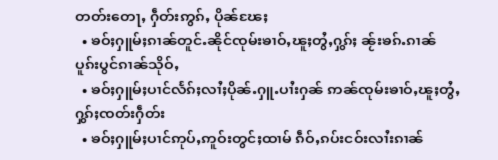တတ်းတေႃႇ ႁဵတ်းဢွၵ်ႇ ပိုၼ်ၽႄႈ
  • ၶဝ်ႈႁူမ်ႈၵၢၼ်တူင်ႉၼိုင်ၸုမ်းၶၢဝ်ႇၽူႈတွႆႇႁွၵ်ႈ ၼႂ်းၶၵ်ႉၵၢၼ်ပူၵ်းပွင်ၵၢၼ်သိုဝ်ႇ
  • ၶဝ်ႈႁူမ်ႈပၢင်လႅၵ်ႈလၢႆႈပိုၼ်ႉႁူႉပၢႆးႁၼ် ဢၼ်ၸုမ်းၶၢဝ်ႇၽူႈတွႆႇႁွၵ်ႈၸတ်းႁဵတ်း
  • ၶဝ်ႈႁူမ်ႈပၢင်ဢုပ်ႇဢူဝ်းတွင်ႈထၢမ် ၵဵဝ်ႇၵပ်းငဝ်းလၢႆးၵၢၼ်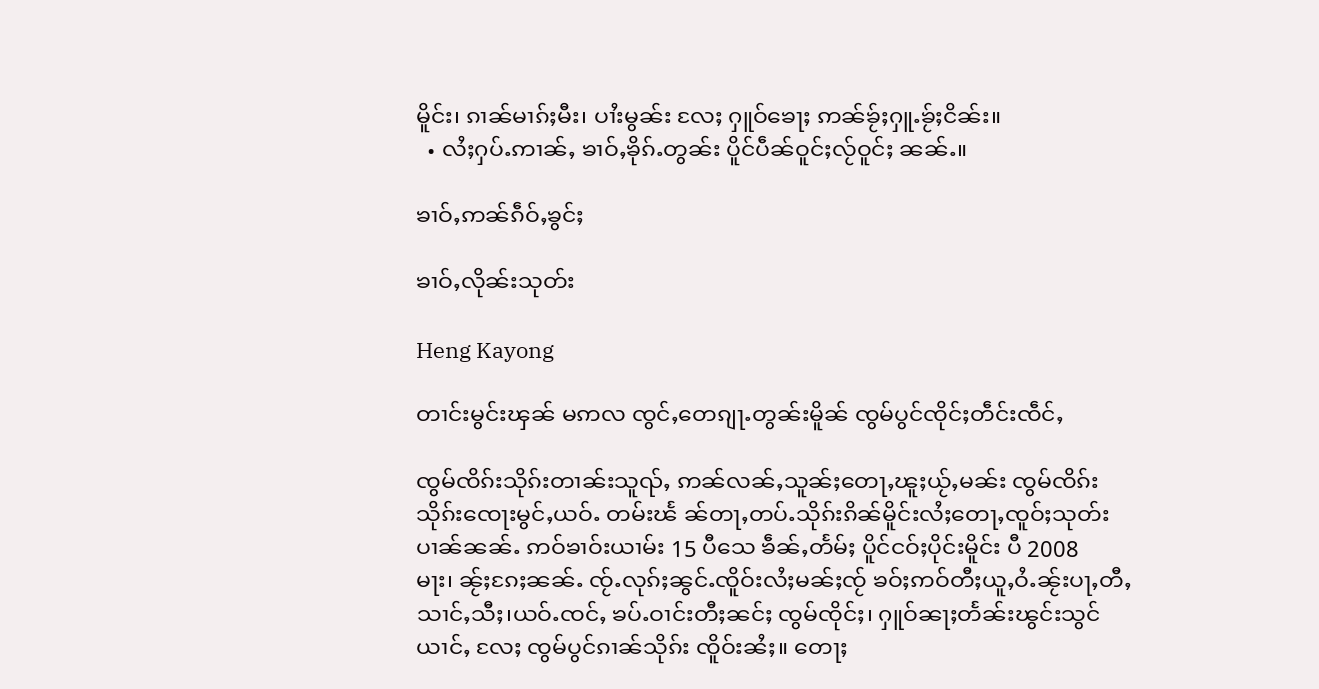မိူင်း၊ ၵၢၼ်မၢၵ်ႈမီး၊ ပၢႆးမွၼ်း လႄႈ ႁူဝ်ၶေႃႈ ဢၼ်ၶႂ်ႈႁူႉၶႂ်ႈငိၼ်း။
  • လႆႈႁပ်ႉဢၢၼ်ႇ ၶၢဝ်ႇၶိုၵ်ႉတွၼ်း ပိူင်ပဵၼ်ဝူင်ႈလႂ်ဝူင်ႈ ၼၼ်ႉ။

ၶၢဝ်ႇဢၼ်ၵဵဝ်ႇၶွင်ႈ

ၶၢဝ်ႇလိုၼ်းသုတ်း

Heng Kayong

တၢင်းမွင်းၾၼ် မဢလ ၸွင်ႇတေၵျႃႉတွၼ်းမိူၼ် ၸွမ်ပွင်ၸိုင်ႈတဵင်းၸဵင်ႇ

ၸွမ်ၸိၵ်းသိုၵ်းတၢၼ်းသူၺ်ႇ ဢၼ်လၼ်ႇသူၼ်ႈတေႃႇၽူႈယႂ်ႇမၼ်း ၸွမ်ၸိၵ်းသိုၵ်းၸေႃးမွင်ႇယဝ်ႉ တမ်းၽႅ ၼ်တႃႇတပ်ႉသိုၵ်းၵိၼ်မိူင်းလႆႈတေႃႇၸူဝ်ႈသုတ်းပၢၼ်ၼၼ်ႉ ဢဝ်ၶၢဝ်းယၢမ်း 15 ပီသေ ၶဵၼ်ႇတႅမ်ႈ ပိူင်ငဝ်ႈပိုင်းမိူင်း ပီ 2008 မႃး၊ ၼႂ်ႈၵႄႈၼၼ်ႉ ၸႂ်ႉလုၵ်ႈၼွင်ႉၸိူဝ်းလႆႈမၼ်ႈၸႂ် ၶဝ်ႈဢဝ်တီႈယူႇဝႆႉၼႂ်းပႃႇတီႇ သၢင်ႇသီႈ၊ယဝ်ႉၸင်ႇ ၶပ်ႉဝၢင်းတီႈၼင်ႈ ၸွမ်ၸိုင်ႈ၊ ႁူဝ်ၼႃႈတႅၼ်းၽွင်းသွင်ယၢင်ႇ လႄႈ ၸွမ်ပွင်ၵၢၼ်သိုၵ်း ၸိူဝ်းၼႆႈ။ တေႃႈ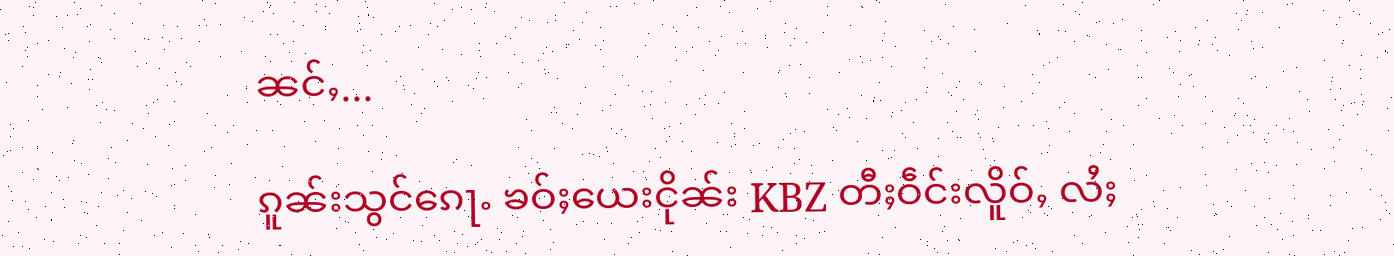ၼင်ႇ...

ၵူၼ်းသွင်ၵေႃႉ ၶဝ်ႈယေးငိုၼ်း KBZ တီႈဝဵင်းလိူဝ်ႇ လႆႈ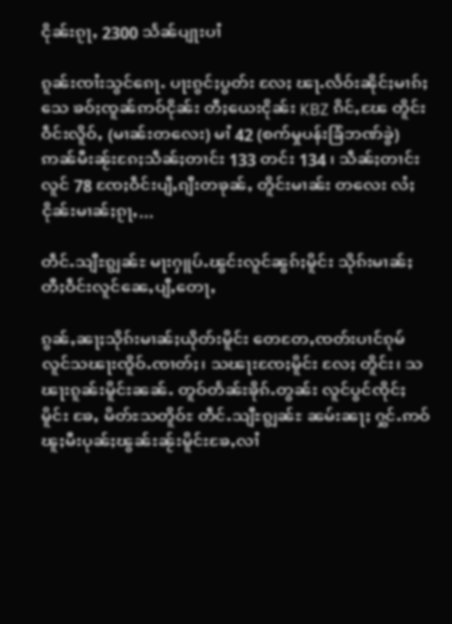ငိုၼ်းၵႂႃႇ 2300 သႅၼ်ပျႃးပၢႆ

ၵူၼ်းၸၢႆးသွင်ၵေႃႉ ပႃးၵွင်ႈပွတ်း လႄႈ ၽႃႉလႅဝ်းၼိုင်ႈမၢၵ်ႈသေ ၶဝ်ႈၸူၼ်ဢဝ်ငိုၼ်း တီႈယေးငိုၼ်း KBZ ၵိင်ႇၽႄ တိူင်းဝဵင်းလိူဝ်ႇ (မၢၼ်းတလေး) မၢႆ 42 (စက်မှုပန်းခြံဘဏ်ခွဲ) ဢၼ်မီးၼႂ်းၵႄႈသဵၼ်ႈတၢင်း 133 တင်း 134 ၊ သဵၼ်ႈတၢင်းလူင် 78 ၸႄႈဝဵင်းပျီႇၵျီးတၶုၼ်ႇ တိူင်းမၢၼ်း တလေး လႆႈငိုၼ်းမၢၼ်ႈၵႂႃႇ...

တဵင်ႉသျီႊၵျွၼ်ႊ မႃးႁူပ်ႉၽွင်းလူင်ၼွၵ်ႈမိူင်း သိုၵ်းမၢၼ်ႈ တီႈဝဵင်းလူင်ၼေႇပျီႇတေႃႇ

ၵွၼ်ႇၼႃႈသိုၵ်းမၢၼ်ႈယိုတ်းမိူင်း တေတႄႇၸတ်းပၢင်ၵုမ်လူင်သၽႃးၸိူဝ်ႉၸၢတ်ႈ၊ သၽႃးၸႄႈမိူင်း လႄႈ တိူင်း၊ သၽႃးၵူၼ်းမိူင်းၼၼ်ႉ တူဝ်တႅၼ်းၶိုၵ်ႉတွၼ်း လူင်ပွင်ၸိုင်ႈမိူင်း ၶႄႇ မိတ်ႊသတိူဝ်ႊ တဵင်ႉသျီႊၵျွၼ်ႊ ၼမ်းၼႃႈ ႁွင်ႉဢဝ်ၽူႈမီးပုၼ်ႈၽွၼ်းၼႂ်းမိူင်းၶႄႇလၢႆ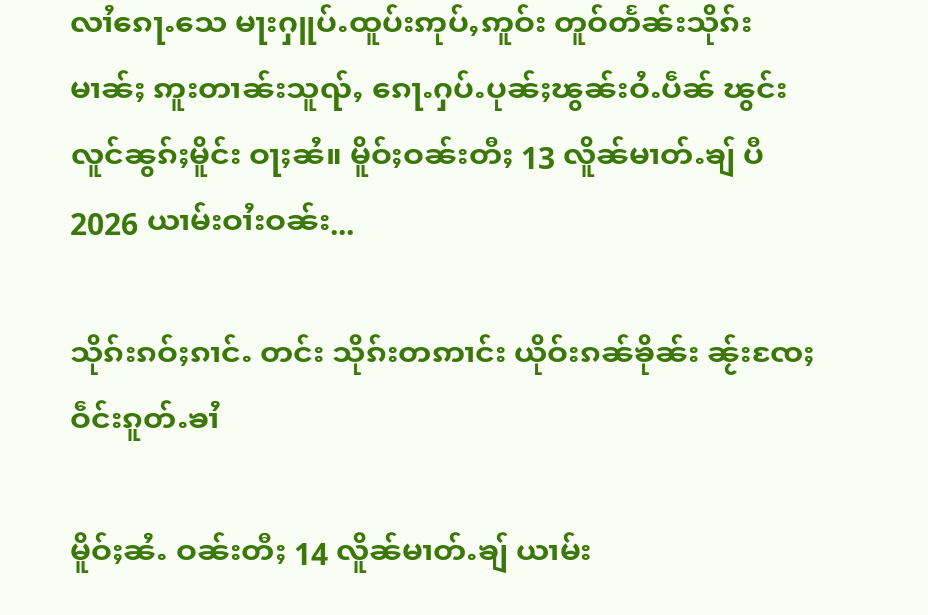လၢႆၵေႃႉသေ မႃးႁူပ်ႉထူပ်းဢုပ်ႇဢူဝ်း တူဝ်တႅၼ်းသိုၵ်းမၢၼ်ႈ ဢူးတၢၼ်းသူၺ်ႇ ၵေႃႉႁပ်ႉပုၼ်ႈၽွၼ်းဝႆႉပဵၼ် ၽွင်းလူင်ၼွၵ်ႈမိူင်း ဝႃႈၼႆ။ မိူဝ်ႈဝၼ်းတီႈ 13 လိူၼ်မၢတ်ႉၶျ် ပီ 2026 ယၢမ်းဝၢႆးဝၼ်း...

သိုၵ်းၵဝ်ႈၵၢင်ႉ တင်း သိုၵ်းတဢၢင်း ယိုဝ်းၵၼ်ၶိုၼ်း ၼႂ်းၸႄႈဝဵင်းၵူတ်ႉၶၢႆ

မိူဝ်ႈၼႆႉ ဝၼ်းတီႈ 14 လိူၼ်မၢတ်ႉၶျ် ယၢမ်း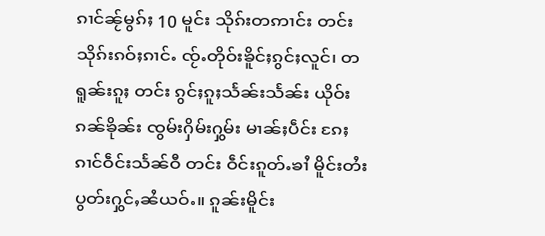ၵၢင်ၼႂ်မွၵ်ႈ 10 မူင်း သိုၵ်းတဢၢင်း တင်း သိုၵ်းၵဝ်ႈၵၢင်ႉ ၸႂ်ႉတိုဝ်းၶိူင်ႈၵွင်ႈလူင်၊ တရူၼ်းၵူႈ တင်း ၵွင်ႈၵူႈသႅၼ်းသႅၼ်း ယိုဝ်းၵၼ်ၶိုၼ်း ၸွမ်းႁိမ်းႁွမ်း မၢၼ်ႈပဵင်း ၵႄႈၵၢင်ဝဵင်းသႅၼ်ဝီ တင်း ဝဵင်းၵူတ်ႉၶၢႆ မိူင်းတႆးပွတ်းႁွင်ႇၼႆယဝ်ႉ။ ၵူၼ်းမိူင်း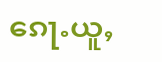ၵေႃႉယူႇ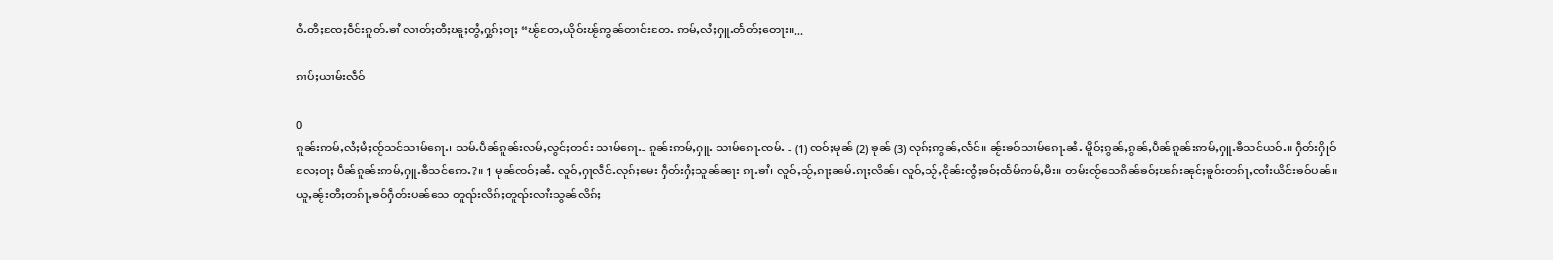ဝႆႉတီႈၸႄႈဝဵင်းၵူတ်ႉၶၢႆ လၢတ်ႈတီႈၽူႈတွႆႇႁွၵ်ႈဝႃႈ “ၽႂ်တႄႇယိုဝ်းၽႂ်ဢွၼ်တၢင်းတႄႉ ဢမ်ႇလႆႈႁူႉတႅတ်ႈတေႃး။...

ၵၢပ်ႈယၢမ်းလဵဝ်

0
ၵူၼ်းဢမ်ႇလႆႈမႆႈၸႂ်သင်သၢမ်ၵေႃႉ၊ သမ်ႉပဵၼ်ၵူၼ်းလမ်ႇလွင်ႈတင်း သၢမ်ၵေႃႉ- ၵူၼ်းဢမ်ႇႁူႉ သၢမ်ၵေႃႉၸမ်ႉ - (1) ၸဝ်ႈမုၼ် (2) ၶုၼ် (3) လုၵ်ႈဢွၼ်ႇလႅင်။ ၼႂ်းၶဝ်သၢမ်ၵေႃႉၼႆႉ မိူဝ်ႈၵွၼ်ႇၵွၼ်ႇပဵၼ်ၵူၼ်းဢမ်ႇႁူႉၶီသင်ယဝ်ႉ။ ႁဵတ်းႁိုဝ်လႄႈဝႃႈ ပဵၼ်ၵူၼ်းဢမ်ႇႁူႉၶီသင်ဢေႉ?။ 1 မုၼ်ၸဝ်ႈၼႆႉ လူဝ်ႇႁႃလဵင်ႉလုၵ်ႈမေး ႁဵတ်းႁႆႈသူၼ်ၼႃး ၵႃႉၶၢႆ၊ လူဝ်ႇသႂ်ႇၵႃႈၼမ်ႉၵႃႈလိၼ်၊ လူဝ်ႇသႂ်ႇငိုၼ်းၸွႆႈၶဝ်ႈထႅမ်ဢမ်ႇမီး။ တမ်းၸႂ်သေၵိၼ်ၶဝ်ႈၽၵ်းၼုင်ႈၶူဝ်းတၵ်ႃႇၸၢႆးယိင်းၶဝ်ပၼ်။ ယူႇၼႂ်းတီႈတၵ်ႃႇၶဝ်ႁဵတ်းပၼ်သေ တူၺ်းလိၵ်ႈတူၺ်းလၢႆးသွၼ်လိၵ်ႈ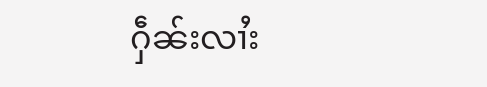ႁဵၼ်းလၢႆး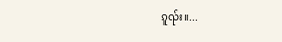ၵူၺ်း။...